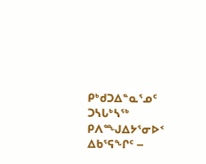ᑭᒃᑯᑐᐃᓐᓇᕐᓄᑦ ᑐᓴᒐᒃᓴᖅ ᑭᐱᖖᒍᐃᔭᕐᓂᐅᑉ ᐃᑲᕐᕋᖕᒋᑦ –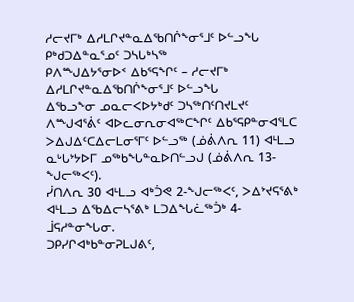ᓱᓕᔪᒥᒃ ᐃᓱᒪᒋᔪᓐᓇᐃᖃᑎᒌᖕᓂᕐᒧᑦ ᐅᓪᓗᖕᒐ
ᑭᒃᑯᑐᐃᓐᓇᕐᓄᑦ ᑐᓴᒐᒃᓴᖅ
ᑭᐱᖖᒍᐃᔭᕐᓂᐅᑉ ᐃᑲᕐᕋᖕᒋᑦ – ᓱᓕᔪᒥᒃ ᐃᓱᒪᒋᔪᓐᓇᐃᖃᑎᒌᖕᓂᕐᒧᑦ ᐅᓪᓗᖕᒐ
ᐃᖃᓗᖕᓂ ᓄᓇᓕᐸᐅᔭᒃᑯᑦ ᑐᓴᖅᑎᑦᑎᔪᒪᔪᑦ ᐱᖖᒍᐊᕐᕖᑦ ᐊᐅᓚᓂᕆᓂᐊᖅᑕᖕᒋᑦ ᐃᑲᕐᕋᑭᓐᓂᐊᕐᒪᑕ ᐳᐃᒍᐃᑦᑕᐃᓕᒪᓂᕐᒥᑦ ᐅᓪᓗᖅ (ᓅᕖᐱᕆ 11) ᐊᒻᒪᓗ ᓇᒡᒐᔾᔭᐅᒥ ᓄᖅᑲᖕᒐᓐᓇᐅᑎᓪᓗᒍ (ᓅᕖᐱᕆ 13-ᖕᒍᓕᖅᐸᑦ).
ᓰᑎᐱᕆ 30 ᐊᒻᒪᓗ ᐊᒃᑑᕙ 2-ᖕᒍᓕᖅᐸᑦ, ᐳᐃᔾᔪᕋᕐᕕᒃ ᐊᒻᒪᓗ ᐃᖃᐃᓕᓴᕐᕕᒃ ᒪᑐᐃᖕᒐᓛᖅᑑᒃ 4-ᒨᕋᓱᓐᓂᖕᒐᓂ.
ᑐᑭᓯᒋᐊᒃᑲᓐᓂᕈᒪᒍᕕᑦ,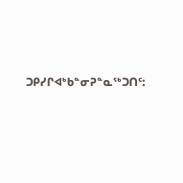ᑐᑭᓯᒋᐊᒃᑲᓐᓂᕈᓐᓇᖅᑐᑎᑦ: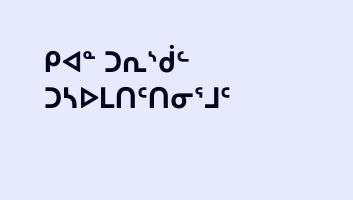ᑭᐊᓐ ᑐᕆᔅᑰᓪ ᑐᓴᐅᒪᑎᑦᑎᓂᕐᒧᑦ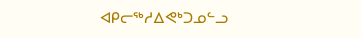ᐊᑭᓕᖅᓱᐃᕙᒃᑐᓄᓪᓗ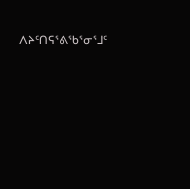ᐱᔨᑦᑎᕋᕐᕕᖃᕐᓂᕐᒧᑦ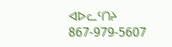ᐊᐅᓚᑦᑎᔨ 867-979-5607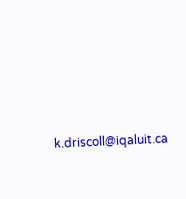k.driscoll@iqaluit.ca